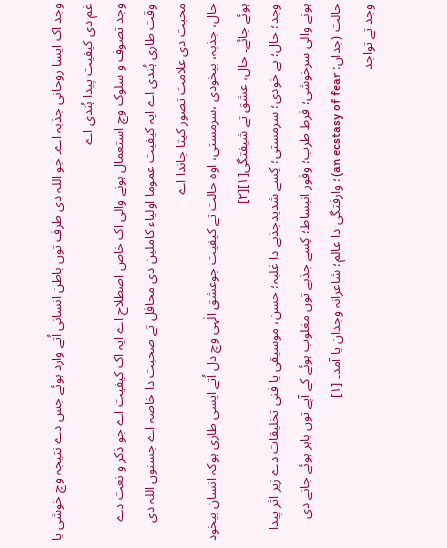وجد اک ایسا روحانی جذبہ اے۔ جو اللہ دی طرف توں باطن انسانی اُتے وارد ہوئے جس دے نتیجہ وچ خوشی یا غم دی کیفیت پیدا ہُندی اے
وجد تصوف و سلوک وچ استعمال ہونے والی اک خاص اصطلاح اے ایہ اک کیفیت اے جو ذکر و نعت دے وقت طاری ہُندی اے ایہ کیفیت عموما اولیاء کاملین دی محافل تے صحبت دا خاصہ اے جسنوں اللہ دی محبت دی علامت تصور کیتا جاندا اے
حال، جذبہ، بیخودی ،سرمستی، اوہ حالت تے کیفیت جوعشق الٰہی وچ دل اُتے ایسی طاری ہوکہ انسان بیخود ہوئے جائے۔ حال، عشق تے شیفتگی[۱][۲]
وجد؛ حال؛ بے خودی؛ سرمستی؛ کِسے شدیدجذبے دا غلبہ؛ حسن، موسیقی یا فنی تخلیقات دے زیر اثر پیدا ہونے والی سرخوشی؛ فرط طرب؛ وفور انبساط؛ کِسے جذبے توں مغلوب ہوئے کے آپے توں باہر ہوئے جانے دی حالت (جداں: an ecstasy of fear)؛ وارفتگی دا عالم؛ شاعرانہ وجدان یا آمد۔ [۱]
وجد تے تواجد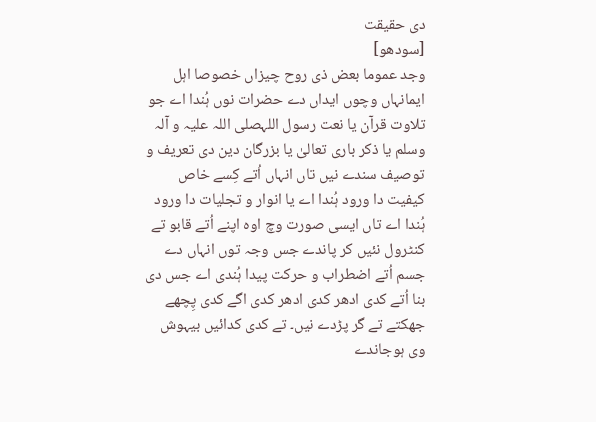دی حقیقت
[سودھو]
وجد عموما بعض ذی روح چیزاں خصوصا اہل ایمانہاں وچوں ایداں دے حضرات نوں ہُندا اے جو تلاوت قرآن یا نعت رسول اللہصلی اللہ علیہ و آلہ وسلم یا ذکر باری تعالیٰ یا بزرگان دین دی تعریف و توصیف سندے نيں تاں انہاں اُتے کِسے خاص کیفیت دا ورود ہُندا اے یا انوار و تجلیات دا ورود ہُندا اے تاں ایسی صورت وچ اوہ اپنے اُتے قابو تے کنٹرول نئيں کر پاندے جس وجہ توں انہاں دے جسم اُتے اضطراب و حرکت پیدا ہُندی اے جس دی بنا اُتے کدی ادھر کدی ادھر کدی اگے کدی پِچھے جھکتے تے گر پڑدے نيں۔ تے کدی کدائيں بیہوش وی ہوجاندے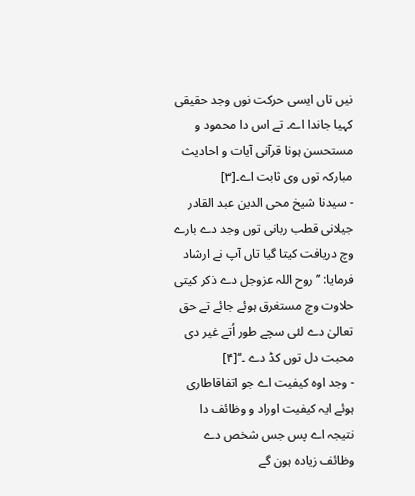نيں تاں ایسی حرکت نوں وجد حقیقی کہیا جاندا اے۔ تے اس دا محمود و مستحسن ہونا قرآنی آیات و احادیث مبارکہ توں وی ثابت اے۔[۳]
- سیدنا شیخ محی الدین عبد القادر جیلانی قطب ربانی توں وجد دے بارے وچ دریافت کیتا گیا تاں آپ نے ارشاد فرمایا: ’’روح اللہ عزوجل دے ذکر کيتی حلاوت وچ مستغرق ہوئے جائے تے حق تعالیٰ دے لئی سچے طور اُتے غیر دی محبت دل توں کڈ دے ۔‘‘[۴]
- وجد اوہ کیفیت اے جو اتفاقاطاری ہوئے ایہ کیفیت اوراد و وظائف دا نتیجہ اے پس جس شخص دے وظائف زیادہ ہون گے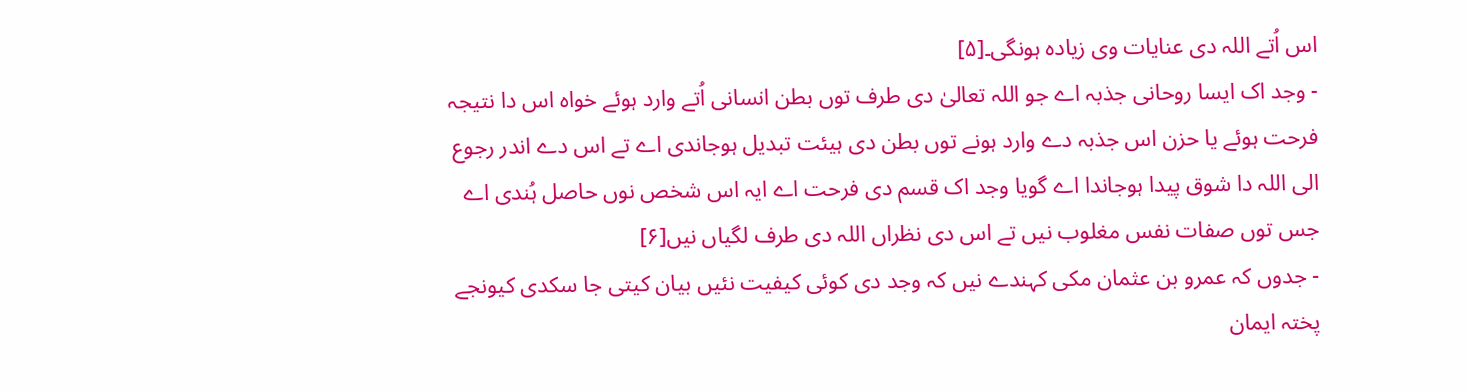اس اُتے اللہ دی عنایات وی زیادہ ہونگی۔[۵]
- وجد اک ایسا روحانی جذبہ اے جو اللہ تعالیٰ دی طرف توں بطن انسانی اُتے وارد ہوئے خواہ اس دا نتیجہ فرحت ہوئے یا حزن اس جذبہ دے وارد ہونے توں بطن دی ہیئت تبدیل ہوجاندی اے تے اس دے اندر رجوع الی اللہ دا شوق پیدا ہوجاندا اے گویا وجد اک قسم دی فرحت اے ایہ اس شخص نوں حاصل ہُندی اے جس توں صفات نفس مغلوب نيں تے اس دی نظراں اللہ دی طرف لگیاں نيں[۶]
- جدوں کہ عمرو بن عثمان مکی کہندے نيں کہ وجد دی کوئی کیفیت نئيں بیان کيتی جا سکدی کیونجے پختہ ایمان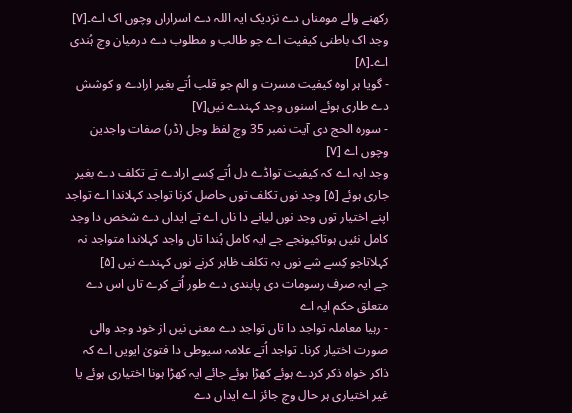رکھنے والے مومناں دے نزدیک ایہ اللہ دے اسراراں وچوں اک اے۔[۷]
وجد اک باطنی کیفیت اے جو طالب و مطلوب دے درمیان وچ ہُندی اے۔[۸]
- گویا ہر اوہ کیفیت مسرت و الم جو قلب اُتے بغیر ارادے و کوشش دے طاری ہوئے اسنوں وجد کہندے نيں[۷]
- سورہ الحج دی آیت نمبر 35 وچ لفظ وجل (ڈر) صفات واجدین وچوں اے [۷]
وجد ایہ اے کہ کیفیت تواڈے دل اُتے کِسے ارادے تے تکلف دے بغیر جاری ہوئے [۵] وجد نوں تکلف توں حاصل کرنا تواجد کہلاندا اے تواجد اپنے اختیار توں وجد نوں لیانے دا ناں اے تے ایداں دے شخص دا وجد کامل نئيں ہوتاکیونجے جے ایہ کامل ہُندا تاں واجد کہلاندا متواجد نہ کہلاتاجو کِسے شے نوں بہ تکلف ظاہر کرنے نوں کہندے نيں [۵]
جے ایہ صرف رسومات دی پابندی دے طور اُتے کرے تاں اس دے متعلق حکم ایہ اے
- رہیا معاملہ تواجد دا تاں تواجد دے معنی نيں از خود وجد والی صورت اختیار کرنا۔ تواجد اُتے علامہ سیوطی دا فتویٰ ایويں اے کہ ذاکر خواہ ذکر کردے ہوئے کھڑا ہوئے جائے ایہ کھڑا ہونا اختیاری ہوئے یا غیر اختیاری ہر حال وچ جائز اے ایداں دے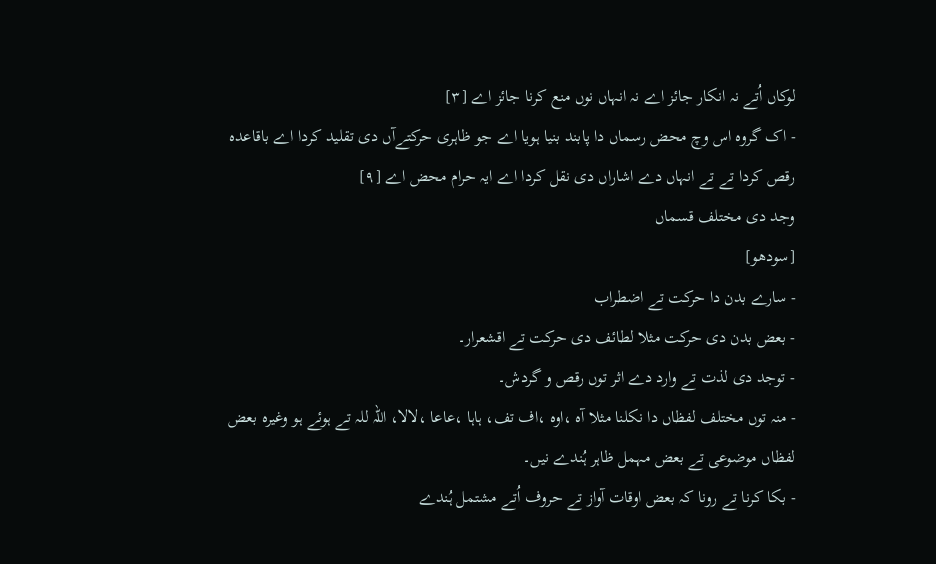لوکاں اُتے نہ انکار جائز اے نہ انہاں نوں منع کرنا جائز اے [۳]
- اک گروہ اس وچ محض رسماں دا پابند بنیا ہویا اے جو ظاہری حرکتےآں دی تقلید کردا اے باقاعدہ رقص کردا تے تے انہاں دے اشاراں دی نقل کردا اے ایہ حرام محض اے [۹]
وجد دی مختلف قسماں
[سودھو]
- سارے بدن دا حرکت تے اضطراب
- بعض بدن دی حرکت مثلا لطائف دی حرکت تے اقشعرار۔
- توجد دی لذت تے وارد دے اثر توں رقص و گردش۔
- منہ توں مختلف لفظاں دا نکلنا مثلا آہ ،اوہ ،اف تف، ہاہا ،عاعا ،لالا، اللہ للہ تے ہوئے ہو وغیرہ بعض لفظاں موضوعی تے بعض مہمل ظاہر ہُندے نيں۔
- بکا کرنا تے رونا کہ بعض اوقات آواز تے حروف اُتے مشتمل ہُندے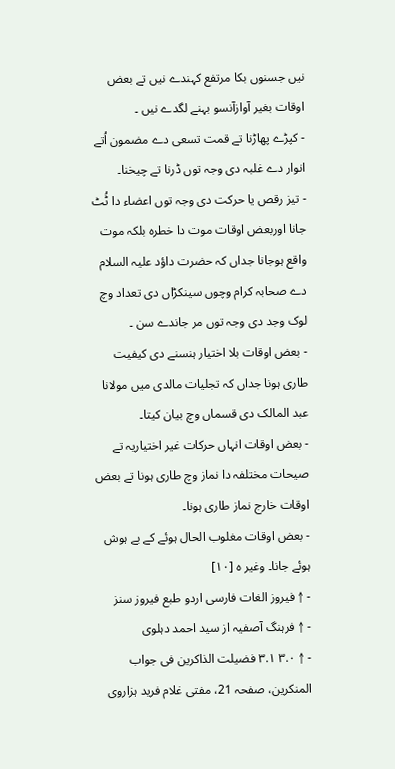نيں جسنوں بکا مرتفع کہندے نيں تے بعض اوقات بغیر آوازآنسو بہنے لگدے نيں ۔
- کپڑے پھاڑنا تے قمت تسعی دے مضمون اُتے انوار دے غلبہ دی وجہ توں ڈرنا تے چیخنا۔
- تیز رقص یا حرکت دی وجہ توں اعضاء دا ٹُٹ جانا اوربعض اوقات موت دا خطرہ بلکہ موت واقع ہوجانا جداں کہ حضرت داؤد علیہ السلام دے صحابہ کرام وچوں سینکڑاں دی تعداد وچ لوک وجد دی وجہ توں مر جاندے سن ۔
- بعض اوقات بلا اختیار ہنسنے دی کیفیت طاری ہونا جداں کہ تجلیات مالدی ميں مولانا عبد المالک دی قسماں وچ بیان کیتا۔
- بعض اوقات انہاں حرکات غیر اختیاریہ تے صیحات مختلفہ دا نماز وچ طاری ہونا تے بعض اوقات خارج نماز طاری ہونا۔
- بعض اوقات مغلوب الحال ہوئے کے بے ہوش ہوئے جانا۔ وغیر ہ [۱۰]
- ↑ فیروز الغات فارسی اردو طبع فیروز سنز
- ↑ فرہنگ آصفیہ از سید احمد دہلوی
- ↑ ۳.۰ ۳.۱ فضیلت الذاکرین فی جواب المنکرین، صفحہ 21، مفتی غلام فرید ہزاروی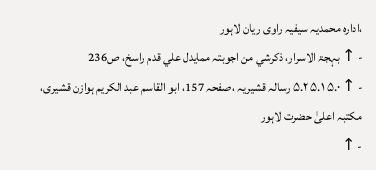،ادارہ محمدیہ سیفیہ راوی ریان لاہور
- ↑ بہجۃ الاسرار، ذکرشي من اجوبتہ ممايدل علي قدم راسخ، ص236
- ↑ ۵.۰ ۵.۱ ۵.۲ رسالہ قشیریہ ،صفحہ 157، ابو القاسم عبد الکریم ہوازن قشیری، مکتبہ اعلیٰ حضرت لاہور
- ↑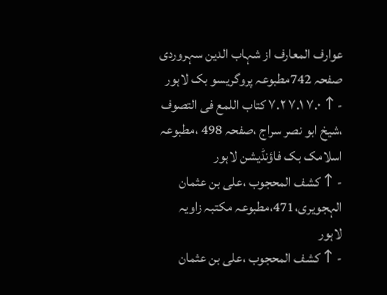عوارف المعارف از شہاب الدین سہروردی صفحہ 742مطبوعہ پروگریسو بک لاہور
- ↑ ۷.۰ ۷.۱ ۷.۲ کتاب اللمع فی التصوف ،شیخ ابو نصر سراج ،صفحہ 498 ،مطبوعہ اسلامک بک فاؤنڈیشن لاہور
- ↑ کشف المحجوب ،علی بن عثمان الہجویری،471،مطبوعہ مکتبہ زاویہ لاہور
- ↑ کشف المحجوب ،علی بن عثمان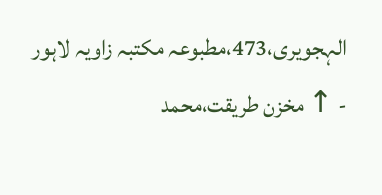الہجویری،473،مطبوعہ مکتبہ زاویہ لاہور
- ↑ مخزن طریقت،محمد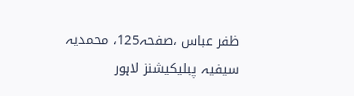ظفر عباس ،صفحہ125، محمدیہ سیفیہ پبلیکیشنز لاہور